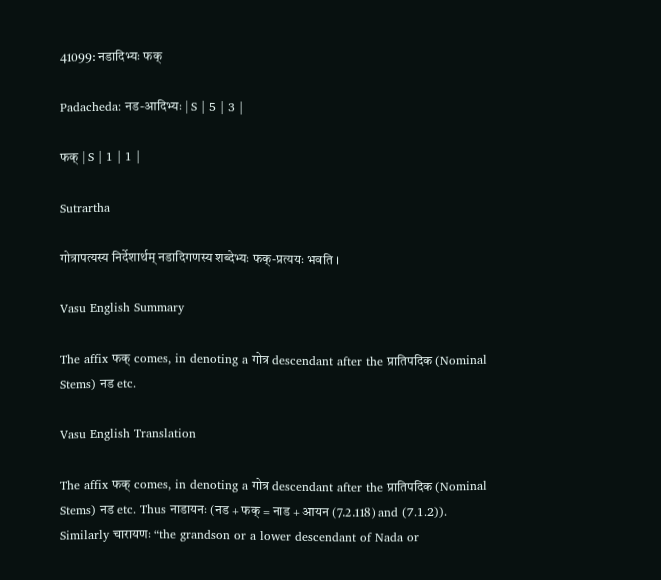41099: नडादिभ्यः फक्

Padacheda: नड-आदिभ्यः | S | 5 | 3 |

फक् | S | 1 | 1 |

Sutrartha

गोत्रापत्यस्य निर्देशार्थम् नडादिगणस्य शब्देभ्यः फक्-प्रत्ययः भवति ।

Vasu English Summary

The affix फक् comes, in denoting a गोत्र descendant after the प्रातिपदिक (Nominal Stems) नड etc.

Vasu English Translation

The affix फक् comes, in denoting a गोत्र descendant after the प्रातिपदिक (Nominal Stems) नड etc. Thus नाडायनः (नड + फक् = नाड + आयन (7.2.118) and (7.1.2)). Similarly चारायणः “the grandson or a lower descendant of Nada or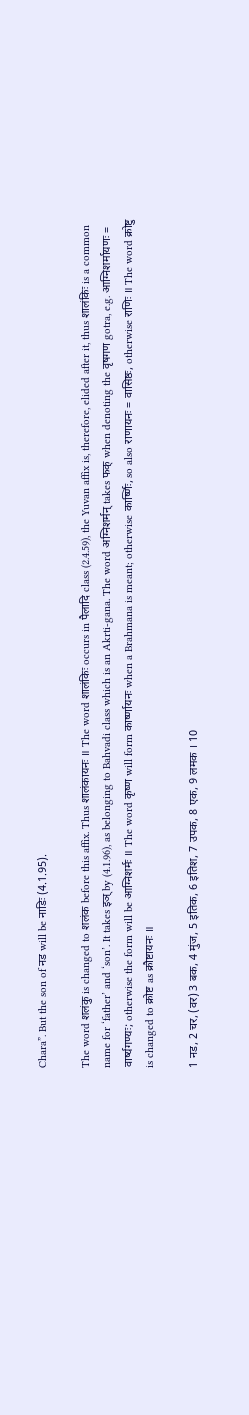Chara”. But the son of नड will be नाडिः (4.1.95).

The word शलंकु is changed to शलंक before this affix. Thus शालंकायनः ॥ The word शालंकिः occurs in पैलादि class (2.4.59), the Yuvan affix is, therefore, elided after it, thus शालंकिः is a common name for ‘father’ and ‘son’. It takes इञ् by (4.1.96), as belonging to Bahvadi class which is an Akrti-gana. The word अग्निशर्मन् takes फक् when denoting the वृषगण gotra, e.g. आग्निशर्मायणः = वार्ष्यगण्यः; otherwise the form will be आग्निशर्मः ॥ The word कृष्ण will form कार्ष्णायनः when a Brahmana is meant; otherwise कार्ष्णिः, so also राणायनः = वासिष्ठः, otherwise राणिः ॥ The word क्रोष्टु is changed to क्रोष्ट as क्रौष्टायनः ॥

1 नड, 2 चर, (वर) 3 बक, 4 मुंज, 5 इतिक, 6 इतिश, 7 उपक, 8 एक, 9 लमक । 10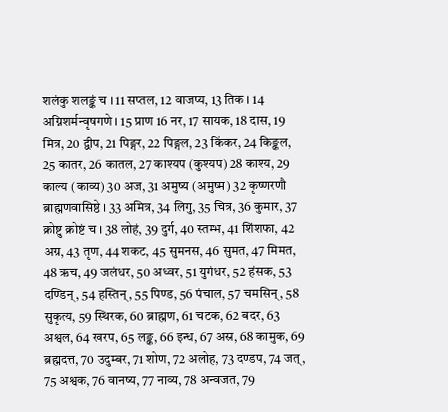शलंकु शलङ्कं च । 11 सप्तल, 12 वाजप्य, 13 तिक । 14 अग्निशर्मन्वृषगणे । 15 प्राण 16 नर, 17 सायक, 18 दास, 19 मित्र, 20 द्वीप, 21 पिङ्गर, 22 पिङ्गल, 23 किंकर, 24 किङ्कल, 25 कातर, 26 कातल, 27 काश्यप (कुश्यप) 28 काश्य, 29 काल्य (काव्य) 30 अज, 31 अमुष्य (अमुष्म) 32 कृष्णरणौ ब्राह्मणवासिष्ठे । 33 अमित्र, 34 लिगु, 35 चित्र, 36 कुमार, 37 क्रोष्टु क्रोष्टं च । 38 लोहं, 39 दुर्ग, 40 स्तम्भ, 41 शिंशफा, 42 अग्र, 43 तृण, 44 शकट, 45 सुमनस, 46 सुमत, 47 मिमत, 48 ऋच, 49 जलंधर, 50 अध्वर, 51 युगंधर, 52 हंसक, 53 दण्डिन्, 54 हस्तिन्, 55 पिण्ड, 56 पंचाल, 57 चमसिन्, 58 सुकृत्य, 59 स्थिरक, 60 ब्राह्मण, 61 चटक, 62 बदर, 63 अश्वल, 64 खरप, 65 लङ्क, 66 इन्ध, 67 अस्र, 68 कामुक, 69 ब्रह्मदत्त, 70 उदुम्बर, 71 शोण, 72 अलोह, 73 दण्डप, 74 जत्, 75 अश्वक, 76 वानष्य, 77 नाव्य, 78 अन्वजत, 79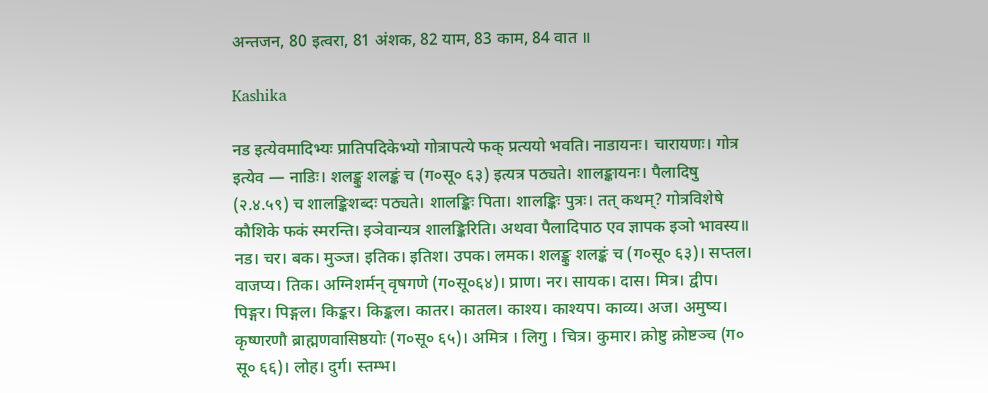अन्तजन, 80 इत्वरा, 81 अंशक, 82 याम, 83 काम, 84 वात ॥

Kashika

नड इत्येवमादिभ्यः प्रातिपदिकेभ्यो गोत्रापत्ये फक् प्रत्ययो भवति। नाडायनः। चारायणः। गोत्र इत्येव — नाडिः। शलङ्कु शलङ्कं च (ग०सू० ६३) इत्यत्र पठ्यते। शालङ्कायनः। पैलादिषु (२.४.५९) च शालङ्किशब्दः पठ्यते। शालङ्किः पिता। शालङ्किः पुत्रः। तत् कथम्? गोत्रविशेषे कौशिके फकं स्मरन्ति। इञेवान्यत्र शालङ्किरिति। अथवा पैलादिपाठ एव ज्ञापक इञो भावस्य॥ नड। चर। बक। मुञ्ज। इतिक। इतिश। उपक। लमक। शलङ्कु शलङ्कं च (ग०सू० ६३)। सप्तल। वाजप्य। तिक। अग्निशर्मन् वृषगणे (ग०सू०६४)। प्राण। नर। सायक। दास। मित्र। द्वीप। पिङ्गर। पिङ्गल। किङ्कर। किङ्कल। कातर। कातल। काश्य। काश्यप। काव्य। अज। अमुष्य। कृष्णरणौ ब्राह्मणवासिष्ठयोः (ग०सू० ६५)। अमित्र । लिगु । चित्र। कुमार। क्रोष्टु क्रोष्टञ्च (ग० सू० ६६)। लोह। दुर्ग। स्तम्भ।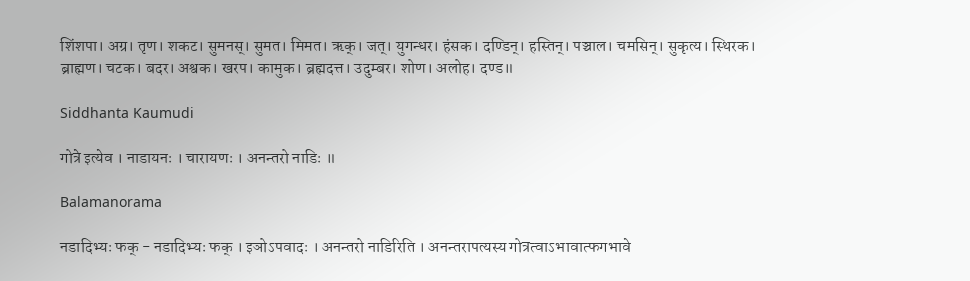शिंशपा। अग्र। तृण। शकट। सुमनस्। सुमत। मिमत। ऋक्। जत्। युगन्धर। हंसक। दण्डिन्। हस्तिन्। पञ्चाल। चमसिन्। सुकृत्य। स्थिरक। ब्राह्मण। चटक। बदर। अश्वक। खरप। कामुक। ब्रह्मदत्त। उदुम्बर। शोण। अलोह। दण्ड॥

Siddhanta Kaumudi

गोत्रे इत्येव । नाडायनः । चारायणः । अनन्तरो नाडिः ॥

Balamanorama

नडादिभ्यः फक् - नडादिभ्यः फक् । इञोऽपवादः । अनन्तरो नाडिरिति । अनन्तरापत्यस्य गोत्रत्वाऽभावात्फगभावे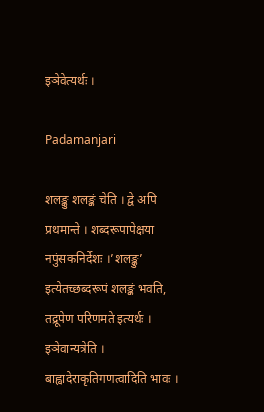इञेवेत्यर्थः ।

Padamanjari

शलङ्कु शलङ्कं चेति । द्वे अपि प्रथमान्ते । शब्दरूपापेक्षया नपुंसकनिर्देशः ।’शलङ्कु’ इत्येतच्छब्दरूपं शलङ्कं भवति, तद्रूपेण परिणमते इत्यर्थः । इञेवान्यत्रेति । बाह्वादेराकृतिगणत्वादिति भावः ।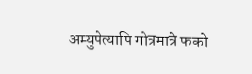अम्युपेत्यापि गोत्रमात्रे फको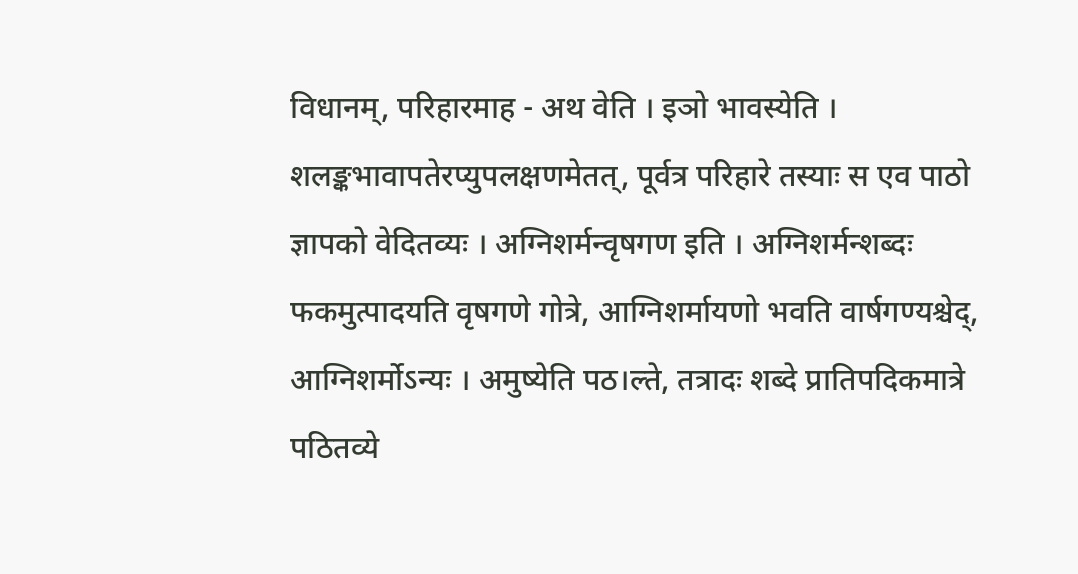विधानम्, परिहारमाह - अथ वेति । इञो भावस्येति । शलङ्कभावापतेरप्युपलक्षणमेतत्, पूर्वत्र परिहारे तस्याः स एव पाठो ज्ञापको वेदितव्यः । अग्निशर्मन्वृषगण इति । अग्निशर्मन्शब्दः फकमुत्पादयति वृषगणे गोत्रे, आग्निशर्मायणो भवति वार्षगण्यश्चेद्, आग्निशर्मोऽन्यः । अमुष्येति पठ।ल्ते, तत्रादः शब्दे प्रातिपदिकमात्रे पठितव्ये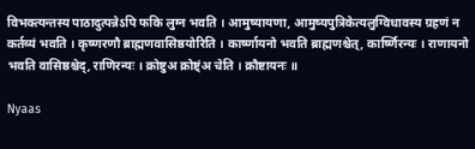विभक्त्यन्तस्य पाठादुत्पन्नेऽपि फकि लुग्न भवति । आमुष्यायणा, आमुष्यपुत्रिकेत्यलुग्विधावस्य ग्रहणं न कर्तव्यं भवति । कृष्णरणौ ब्राह्मणवासिष्ठयोरिति । कार्ष्णायनो भवति ब्राह्मणश्चेत्, कार्ष्णिरन्यः । राणायनो भवति वासिष्ठश्चेद्, राणिरन्यः । क्रोष्टुअ क्रोष्ट्ंअ चेति । क्रौष्टायनः ॥

Nyaas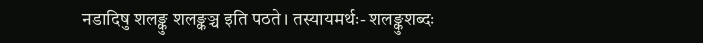नडादिषु शलङ्कु शलङ्कञ्च इति पठते। तस्यायमर्थः- शलङ्कुशब्दः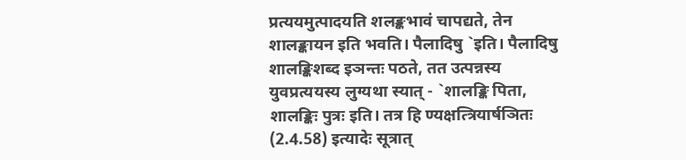प्रत्ययमुत्पादयति शलङ्कभावं चापद्यते, तेन शालङ्कायन इति भवति। पैलादिषु `इति। पैलादिषु शालङ्किशब्द इञन्तः पठते, तत उत्पन्नस्य युवप्रत्ययस्य लुग्यथा स्यात् - `शालङ्कि पिता, शालङ्किः पुत्रः इति। तत्र हि ण्यक्षत्त्रियार्षञितः (2.4.58) इत्यादेः सूत्रात्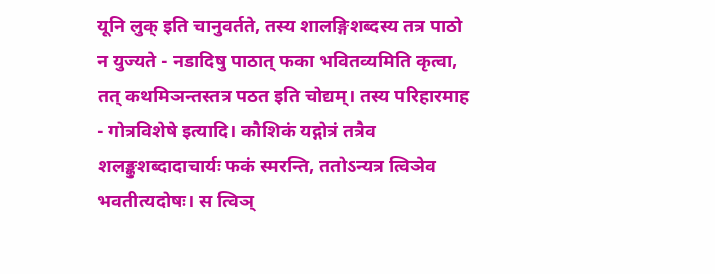यूनि लुक् इति चानुवर्तते, तस्य शालङ्गिशब्दस्य तत्र पाठो न युज्यते - नडादिषु पाठात् फका भवितव्यमिति कृत्वा, तत् कथमिञन्तस्तत्र पठत इति चोद्यम्। तस्य परिहारमाह - गोत्रविशेषे इत्यादि। कौशिकं यद्गोत्रं तत्रैव शलङ्कुशब्दादाचार्यः फकं स्मरन्ति, ततोऽन्यत्र त्विञेव भवतीत्यदोषः। स त्विञ्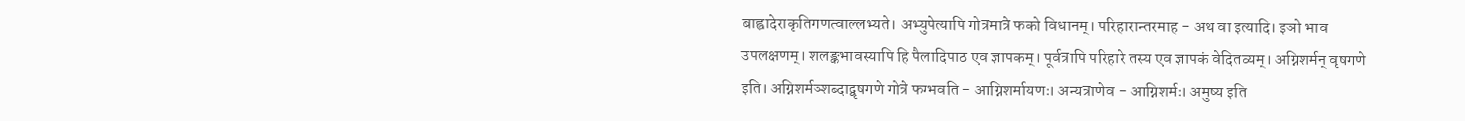बाह्वादेराकृतिगणत्वाल्लभ्यते। अभ्युपेत्यापि गोत्रमात्रे फको विधानम्। परिहारान्तरमाह - अथ वा इत्यादि। इञो भाव उपलक्षणम्। शलङ्कभावस्यापि हि पैलादिपाठ एव ज्ञापकम्। पूर्वत्रापि परिहारे तस्य एव ज्ञापकं वेदितव्यम्। अग्निशर्मन् वृषगणे इति। अग्निशर्मञ्शब्दाद्वृषगणे गोत्रे फग्भवति - आग्निशर्मायणः। अन्यत्राणेव - आग्निशर्मः। अमुष्य इति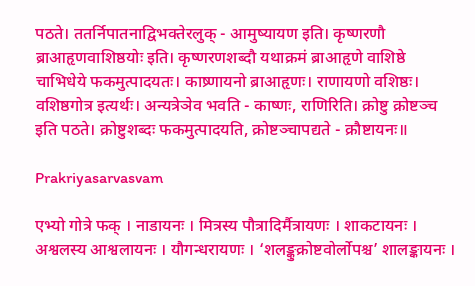पठते। ततर्निपातनाद्विभक्तेरलुक् - आमुष्यायण इति। कृष्णरणौ ब्राआहृणवाशिष्ठयोः इति। कृष्णरणशब्दौ यथाक्रमं ब्राआहृणे वाशिष्ठे चाभिधेये फकमुत्पादयतः। काष्र्णायनो ब्राआहृणः। राणायणो वशिष्ठः। वशिष्ठगोत्र इत्यर्थः। अन्यत्रेञेव भवति - काष्णः, राणिरिति। क्रोष्टु क्रोष्टञ्च इति पठते। क्रोष्टुशब्दः फकमुत्पादयति, क्रोष्टञ्चापद्यते - क्रौष्टायनः॥

Prakriyasarvasvam

एभ्यो गोत्रे फक् । नाडायनः । मित्रस्य पौत्रादिर्मैत्रायणः । शाकटायनः । अश्वलस्य आश्वलायनः । यौगन्धरायणः । ‘शलङ्कुक्रोष्टवोर्लोपश्च’ शालङ्कायनः ।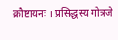क्रौष्टायनः । प्रसिद्धस्य गोत्रजे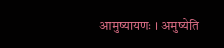आमुष्यायणः । अमुष्येति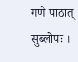गणे पाठात् सुब्लोपः ।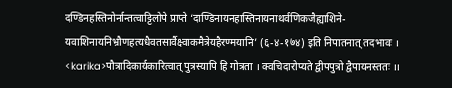दण्डिनहस्तिनोर्नान्तत्वाट्टिलोपे प्राप्ते ‘दाण्डिनायनहास्तिनायनाथर्वणिकजैह्याशिने- यवाशिनायनिभ्रौणहत्यधैवतसार्वैक्ष्वाकमैत्रेयहैरण्मयानि’ (६-४-१७४) इति निपातनात् तदभावः । <karika>पौत्रादिकार्यकारित्वात् पुत्रस्यापि हि गोत्रता । क्वचिदारोप्यते द्वीपपुत्रो द्वैपायनस्ततः ।।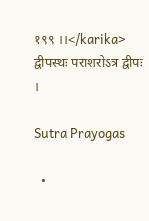१९९ ।।</karika> द्वीपस्थः पराशरोऽत्र द्वीपः ।

Sutra Prayogas

  •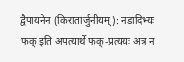द्वैपायनेन (किरातार्जुनीयम्): नडादिभ्यः फक् इति अपत्यार्थे फक्-प्रत्ययः अत्र न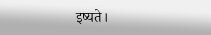इष्यते।